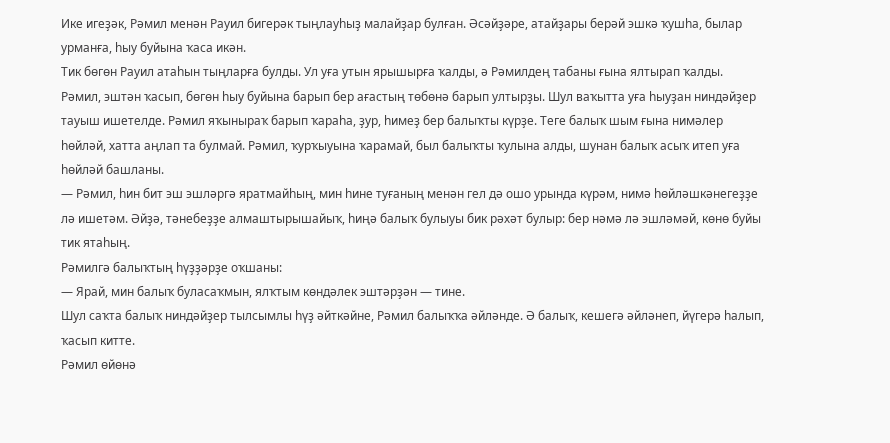Ике игеҙәк, Рәмил менән Рауил бигерәк тыңлауһыҙ малайҙар булған. Әсәйҙәре, атайҙары берәй эшкә ҡушһа, былар урманға, һыу буйына ҡаса икән.
Тик бөгөн Рауил атаһын тыңларға булды. Ул уға утын ярышырға ҡалды, ә Рәмилдең табаны ғына ялтырап ҡалды.
Рәмил, эштән ҡасып, бөгөн һыу буйына барып бер ағастың төбөнә барып ултырҙы. Шул ваҡытта уға һыуҙан ниндәйҙер тауыш ишетелде. Рәмил яҡыныраҡ барып ҡараһа, ҙур, һимеҙ бер балыҡты күрҙе. Теге балыҡ шым ғына нимәлер һөйләй, хатта аңлап та булмай. Рәмил, ҡурҡыуына ҡарамай, был балыҡты ҡулына алды, шунан балыҡ асыҡ итеп уға һөйләй башланы.
— Рәмил, һин бит эш эшләргә яратмайһың, мин һине туғаның менән гел дә ошо урында күрәм, нимә һөйләшкәнегеҙҙе лә ишетәм. Әйҙә, тәнебеҙҙе алмаштырышайыҡ, һиңә балыҡ булыуы бик рәхәт булыр: бер нәмә лә эшләмәй, көнө буйы тик ятаһың.
Рәмилгә балыҡтың һүҙҙәрҙе оҡшаны:
— Ярай, мин балыҡ буласаҡмын, ялҡтым көндәлек эштәрҙән — тине.
Шул саҡта балыҡ ниндәйҙер тылсымлы һүҙ әйткәйне, Рәмил балыҡҡа әйләнде. Ә балыҡ, кешегә әйләнеп, йүгерә һалып, ҡасып китте.
Рәмил өйөнә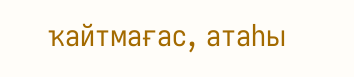ҡайтмағас, атаһы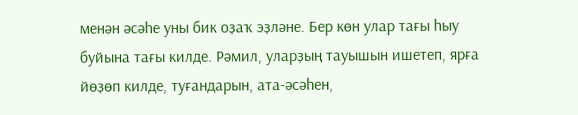менән әсәһе уны бик оҙаҡ эҙләне. Бер көн улар тағы һыу буйына тағы килде. Рәмил, уларҙың тауышын ишетеп, ярға йөҙөп килде, туғандарын, ата-әсәһен,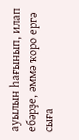ауылын һағынып, илап ебәрҙе, әммә ҡоро ергә сыға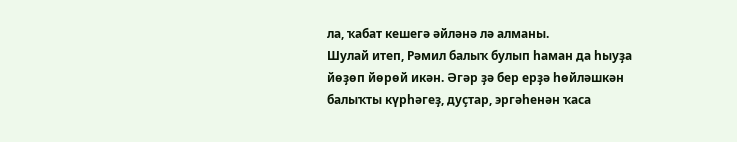ла, ҡабат кешегә әйләнә лә алманы.
Шулай итеп, Рәмил балыҡ булып һаман да һыуҙа йөҙөп йөрөй икән. Әгәр ҙә бер ерҙә һөйләшкән балыҡты күрһәгеҙ, дуҫтар, эргәһенән ҡаса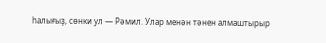һалығыҙ, сөнки ул — Рәмил. Улар менән тәнен алмаштырыр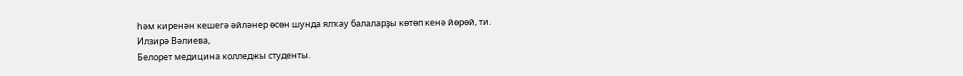һәм киренән кешегә әйләнер өсөн шунда ялҡау балаларҙы көтөп кенә йөрөй, ти.
Илзирә Вәлиева,
Белорет медицина колледжы студенты.